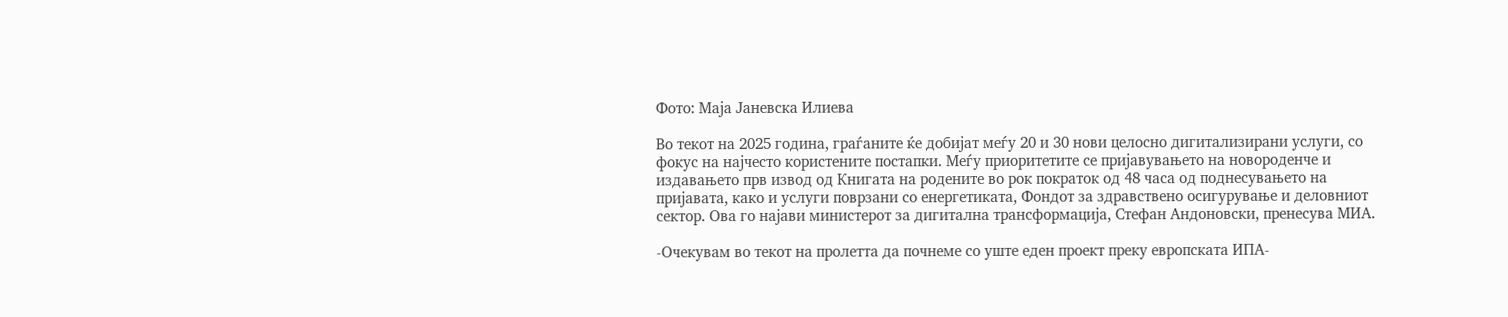Фото: Маја Јаневска Илиева

Во текот на 2025 година, граѓаните ќе добијат меѓу 20 и 30 нови целосно дигитализирани услуги, со фокус на најчесто користените постапки. Меѓу приоритетите се пријавувањето на новороденче и издавањето прв извод од Книгата на родените во рок пократок од 48 часа од поднесувањето на пријавата, како и услуги поврзани со енергетиката, Фондот за здравствено осигурување и деловниот сектор. Ова го најави министерот за дигитална трансформација, Стефан Андоновски, пренесува МИА.

-Очекувам во текот на пролетта да почнеме со уште еден проект преку европската ИПА-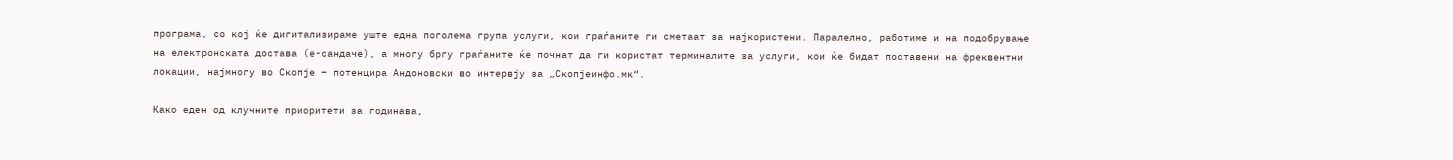програма, со кој ќе дигитализираме уште една поголема група услуги, кои граѓаните ги сметаат за најкористени. Паралелно, работиме и на подобрување на електронската достава (е-сандаче), а многу бргу граѓаните ќе почнат да ги користат терминалите за услуги, кои ќе бидат поставени на фреквентни локации, најмногу во Скопје – потенцира Андоновски во интервју за „Скопјеинфо.мк“.

Како еден од клучните приоритети за годинава,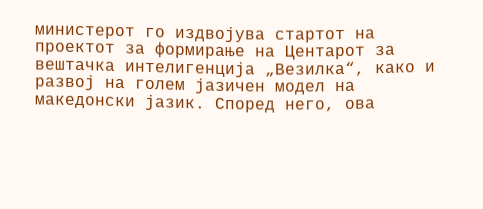министерот го издвојува стартот на проектот за формирање на Центарот за вештачка интелигенција „Везилка“, како и развој на голем јазичен модел на македонски јазик. Според него, ова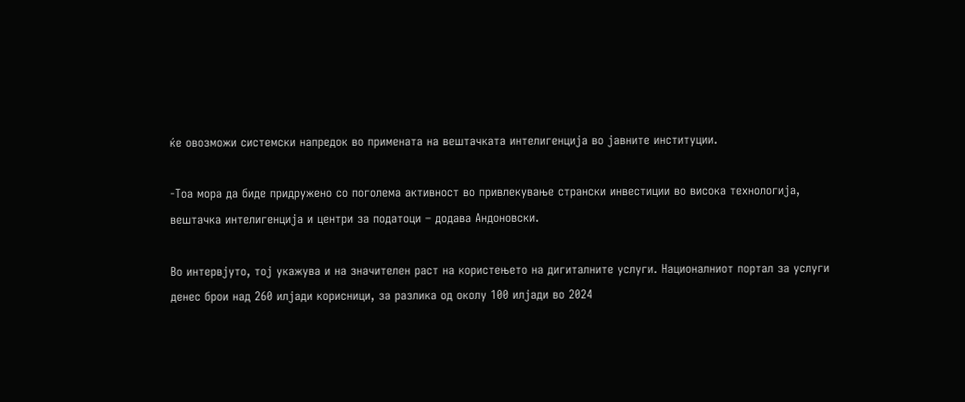ќе овозможи системски напредок во примената на вештачката интелигенција во јавните институции.

-Тоа мора да биде придружено со поголема активност во привлекување странски инвестиции во висока технологија, вештачка интелигенција и центри за податоци – додава Андоновски.

Во интервјуто, тој укажува и на значителен раст на користењето на дигиталните услуги. Националниот портал за услуги денес брои над 260 илјади корисници, за разлика од околу 100 илјади во 2024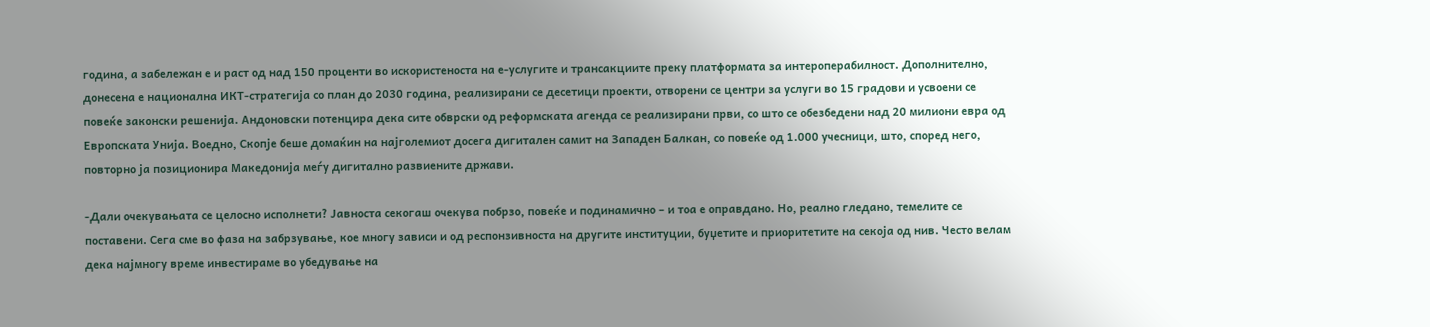година, а забележан е и раст од над 150 проценти во искористеноста на е-услугите и трансакциите преку платформата за интероперабилност. Дополнително, донесена е национална ИКТ-стратегија со план до 2030 година, реализирани се десетици проекти, отворени се центри за услуги во 15 градови и усвоени се повеќе законски решенија. Андоновски потенцира дека сите обврски од реформската агенда се реализирани први, со што се обезбедени над 20 милиони евра од Европската Унија. Воедно, Скопје беше домаќин на најголемиот досега дигитален самит на Западен Балкан, со повеќе од 1.000 учесници, што, според него, повторно ја позиционира Македонија меѓу дигитално развиените држави.

-Дали очекувањата се целосно исполнети? Јавноста секогаш очекува побрзо, повеќе и подинамично – и тоа е оправдано. Но, реално гледано, темелите се поставени. Сега сме во фаза на забрзување, кое многу зависи и од респонзивноста на другите институции, буџетите и приоритетите на секоја од нив. Често велам дека најмногу време инвестираме во убедување на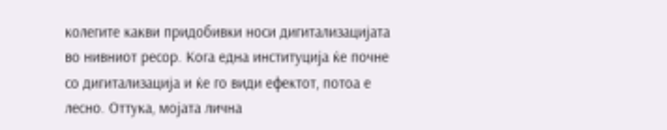колегите какви придобивки носи дигитализацијата во нивниот ресор. Кога една институција ќе почне со дигитализација и ќе го види ефектот, потоа е лесно. Оттука, мојата лична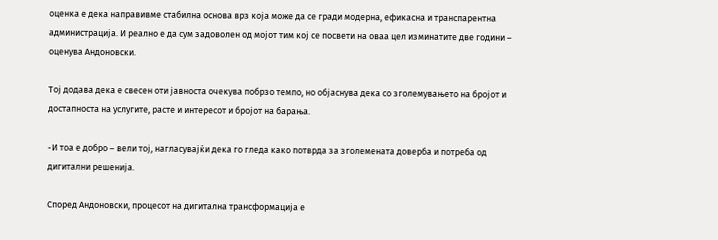оценка е дека направивме стабилна основа врз која може да се гради модерна, ефикасна и транспарентна администрација. И реално е да сум задоволен од мојот тим кој се посвети на оваа цел изминатите две години – оценува Андоновски.

Тој додава дека е свесен оти јавноста очекува побрзо темпо, но објаснува дека со зголемувањето на бројот и достапноста на услугите, расте и интересот и бројот на барања.

-И тоа е добро – вели тој, нагласувајќи дека го гледа како потврда за зголемената доверба и потреба од дигитални решенија.

Според Андоновски, процесот на дигитална трансформација е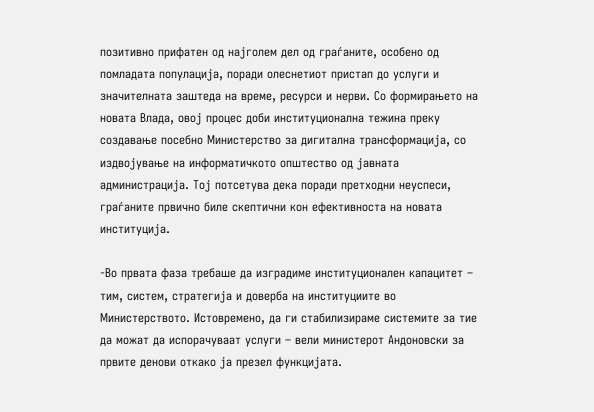позитивно прифатен од најголем дел од граѓаните, особено од помладата популација, поради олеснетиот пристап до услуги и значителната заштеда на време, ресурси и нерви. Со формирањето на новата Влада, овој процес доби институционална тежина преку создавање посебно Министерство за дигитална трансформација, со издвојување на информатичкото општество од јавната администрација. Тој потсетува дека поради претходни неуспеси, граѓаните првично биле скептични кон ефективноста на новата институција.

-Во првата фаза требаше да изградиме институционален капацитет – тим, систем, стратегија и доверба на институциите во Министерството. Истовремено, да ги стабилизираме системите за тие да можат да испорачуваат услуги – вели министерот Андоновски за првите денови откако ја презел функцијата.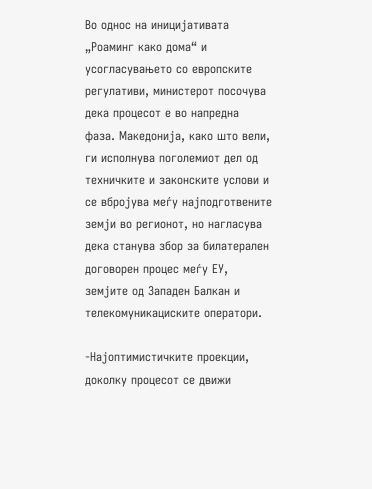Во однос на иницијативата „Роаминг како дома“ и усогласувањето со европските регулативи, министерот посочува дека процесот е во напредна фаза. Македонија, како што вели, ги исполнува поголемиот дел од техничките и законските услови и се вбројува меѓу најподготвените земји во регионот, но нагласува дека станува збор за билатерален договорен процес меѓу ЕУ, земјите од Западен Балкан и телекомуникациските оператори.

-Најоптимистичките проекции, доколку процесот се движи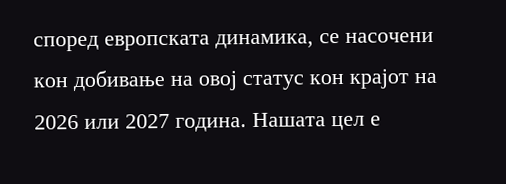според европската динамика, се насочени кон добивање на овој статус кон крајот на 2026 или 2027 година. Нашата цел е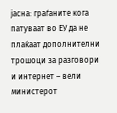јасна: граѓаните кога патуваат во ЕУ да не плаќаат дополнителни трошоци за разговори и интернет – вели министерот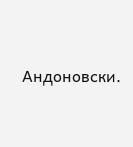Андоновски.